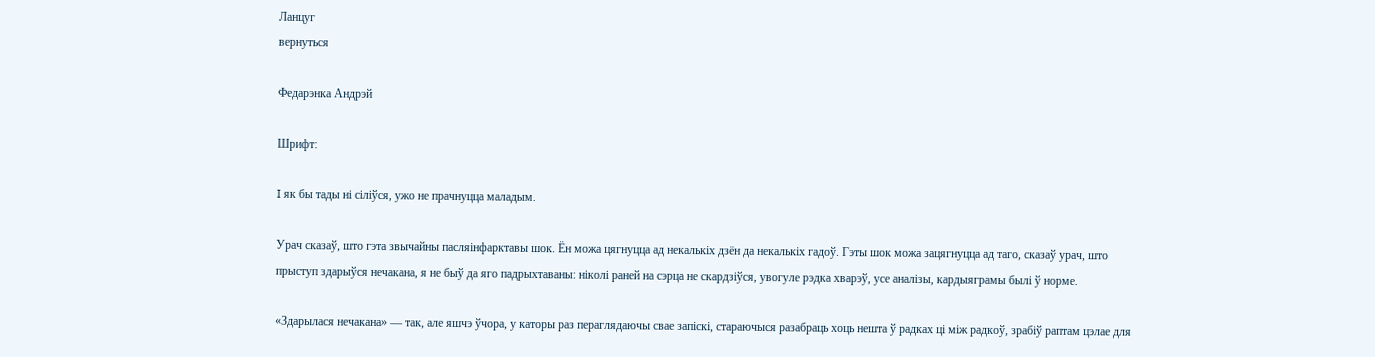Ланцуг
вернуться

Федарэнка Андрэй

Шрифт:

I як бы тады ні сіліўся, ужо не прачнуцца маладым.

Урач сказаў, што гэта звычайны пасляінфарктавы шок. Ён можа цягнуцца ад некалькіх дзён да некалькіх гадоў. Гэты шок можа зацягнуцца ад таго, сказаў урач, што прыступ здарыўся нечакана, я не быў да яго падрыхтаваны: ніколі раней на сэрца не скардзіўся, увогуле рэдка хварэў, усе аналізы, кардыяграмы былі ў норме.

«Здарылася нечакана» — так, але яшчэ ўчора, у каторы раз пераглядаючы свае запіскі, стараючыся разабраць хоць нешта ў радках ці між радкоў, зрабіў раптам цэлае для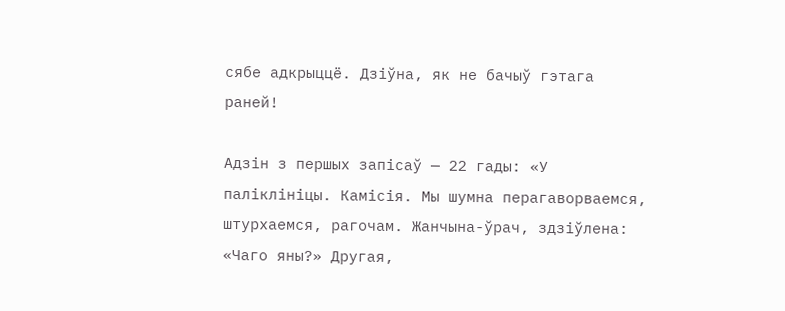сябе адкрыццё. Дзіўна, як не бачыў гэтага раней!

Адзін з першых запісаў — 22 гады: «У паліклініцы. Камісія. Мы шумна перагаворваемся, штурхаемся, рагочам. Жанчына-ўрач, здзіўлена: «Чаго яны?» Другая,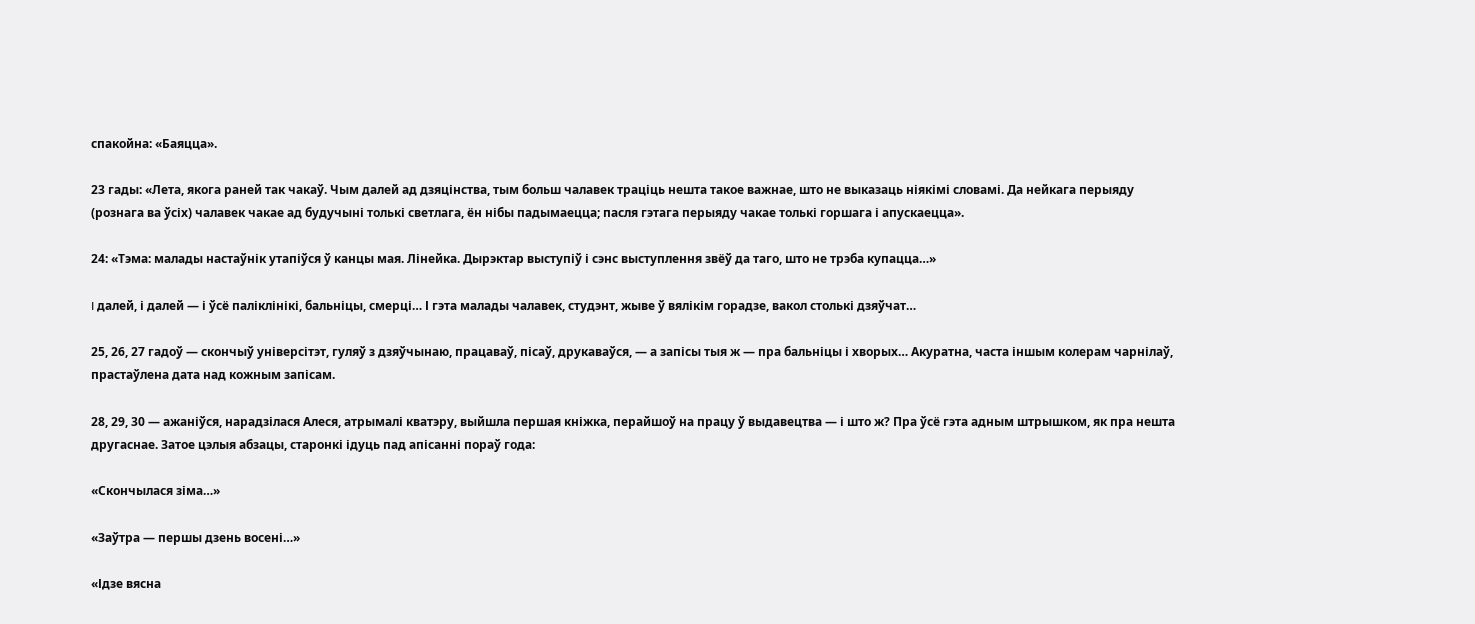спакойна: «Баяцца».

23 гады: «Лета, якога раней так чакаў. Чым далей ад дзяцінства, тым больш чалавек траціць нешта такое важнае, што не выказаць ніякімі словамі. Да нейкага перыяду (рознага ва ўсіх) чалавек чакае ад будучыні толькі светлага, ён нібы падымаецца; пасля гэтага перыяду чакае толькі горшага і апускаецца».

24: «Тэма: малады настаўнік утапіўся ў канцы мая. Лінейка. Дырэктар выступіў і сэнс выступлення звёў да таго, што не трэба купацца…»

I далей, і далей — і ўсё паліклінікі, бальніцы, смерці… І гэта малады чалавек, студэнт, жыве ў вялікім горадзе, вакол столькі дзяўчат…

25, 26, 27 гадоў — скончыў універсітэт, гуляў з дзяўчынаю, працаваў, пісаў, друкаваўся, — а запісы тыя ж — пра бальніцы і хворых… Акуратна, часта іншым колерам чарнілаў, прастаўлена дата над кожным запісам.

28, 29, 30 — ажаніўся, нарадзілася Алеся, атрымалі кватэру, выйшла першая кніжка, перайшоў на працу ў выдавецтва — і што ж? Пра ўсё гэта адным штрышком, як пра нешта другаснае. Затое цэлыя абзацы, старонкі ідуць пад апісанні пораў года:

«Скончылася зіма…»

«Заўтра — першы дзень восені…»

«Ідзе вясна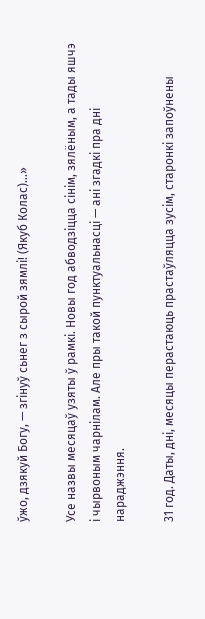ўжо, дзякуй Богу, — згінуў сьнег з сырой зямлі! (Якуб Колас)…»

Усе назвы месяцаў узяты ў рамкі. Новы год абводзіцца сінім, зялёным, а тады яшчэ і чырвоным чарнілам. Але пры такой пунктуальнасці — ані згадкі пра дні нараджэння.

31 год. Даты, дні, месяцы перастаюць прастаўляцца зусім, старонкі запоўнены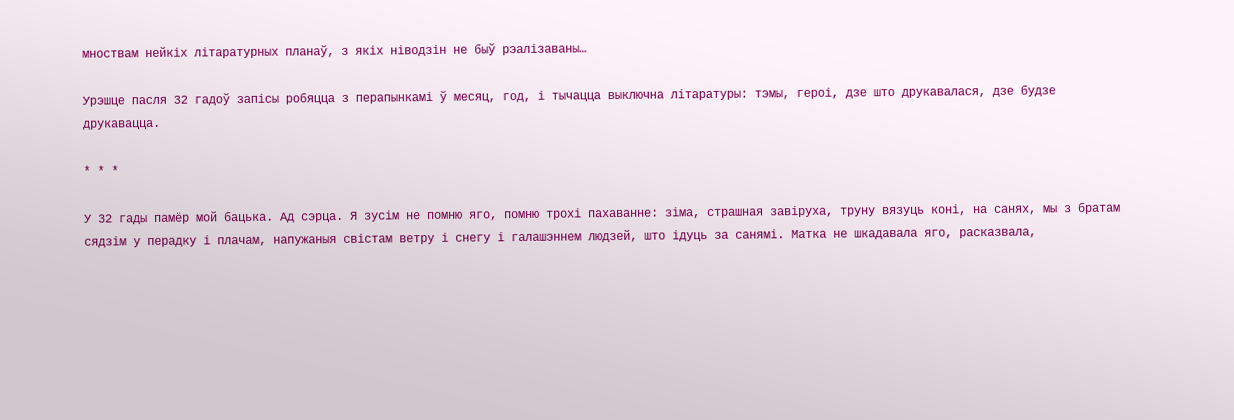мноствам нейкіх літаратурных планаў, з якіх ніводзін не быў рэалізаваны…

Урэшце пасля 32 гадоў запісы робяцца з перапынкамі ў месяц, год, і тычацца выключна літаратуры: тэмы, героі, дзе што друкавалася, дзе будзе друкавацца.

* * *

У 32 гады памёр мой бацька. Ад сэрца. Я зусім не помню яго, помню трохі пахаванне: зіма, страшная завіруха, труну вязуць коні, на санях, мы з братам сядзім у перадку і плачам, напужаныя свістам ветру і снегу і галашэннем людзей, што ідуць за санямі. Матка не шкадавала яго, расказвала,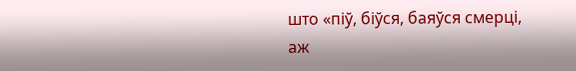што «піў, біўся, баяўся смерці, аж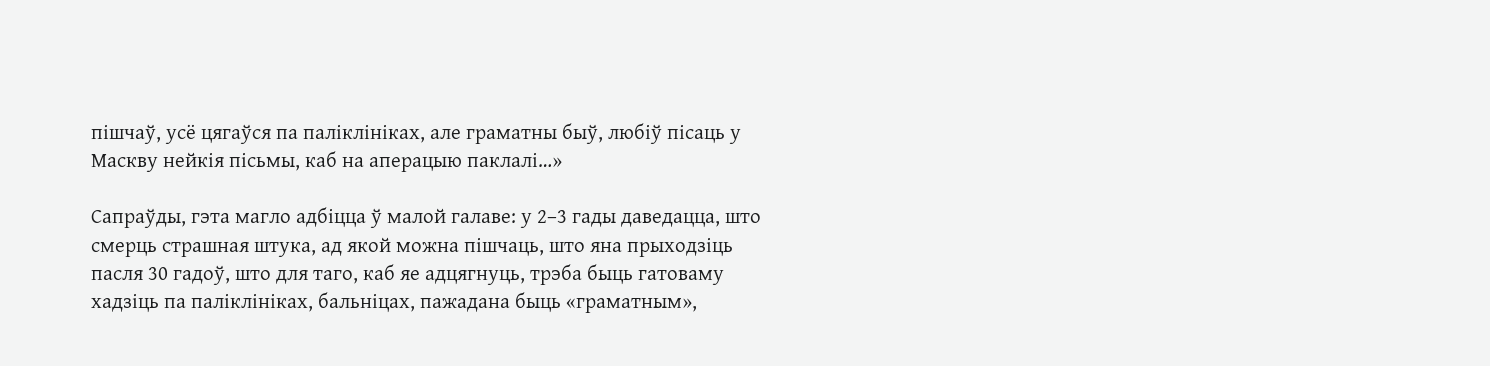пішчаў, усё цягаўся па паліклініках, але граматны быў, любіў пісаць у Маскву нейкія пісьмы, каб на аперацыю паклалі…»

Сапраўды, гэта магло адбіцца ў малой галаве: у 2–3 гады даведацца, што смерць страшная штука, ад якой можна пішчаць, што яна прыходзіць пасля 30 гадоў, што для таго, каб яе адцягнуць, трэба быць гатоваму хадзіць па паліклініках, бальніцах, пажадана быць «граматным»,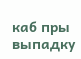каб пры выпадку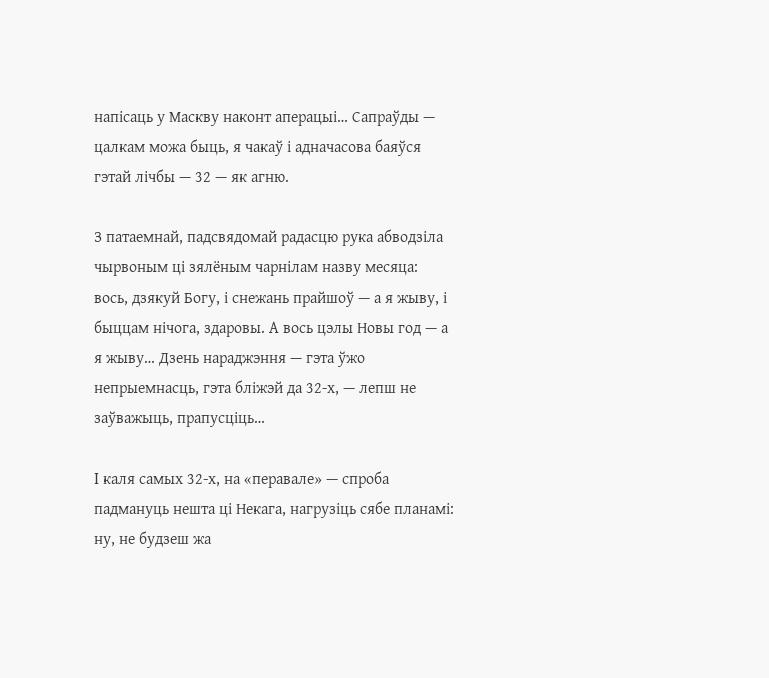напісаць у Маскву наконт аперацыі… Сапраўды — цалкам можа быць, я чакаў і адначасова баяўся гэтай лічбы — 32 — як агню.

З патаемнай, падсвядомай радасцю рука абводзіла чырвоным ці зялёным чарнілам назву месяца: вось, дзякуй Богу, і снежань прайшоў — а я жыву, і быццам нічога, здаровы. А вось цэлы Новы год — а я жыву… Дзень нараджэння — гэта ўжо непрыемнасць, гэта бліжэй да 32-х, — лепш не заўважыць, прапусціць…

I каля самых 32-х, на «перавале» — спроба падмануць нешта ці Некага, нагрузіць сябе планамі: ну, не будзеш жа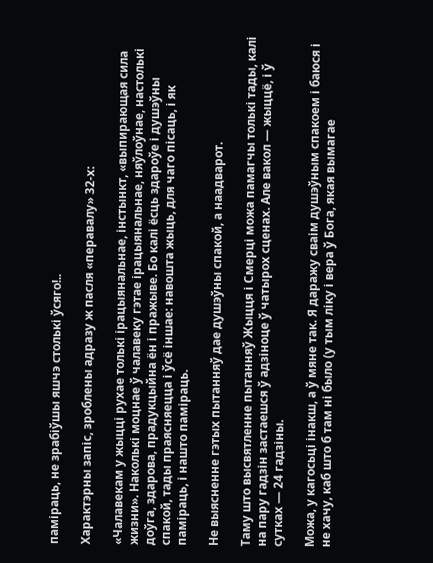паміраць, не зрабіўшы яшчэ столькі ўсяго!..

Характэрны запіс, зроблены адразу ж пасля «перавалу» 32-х:

«Чалавекам у жыцці рухае толькі ірацыянальнае, інстынкт, «выпирающая сила жизни». Наколькі моцнае ў чалавеку гэтае ірацыянальнае, няўлоўнае, настолькі доўга, здарова, прадукцыйна ён і пражыве. Бо калі ёсць здароўе і душэўны спакой, тады праясняецца і ўсё іншае: навошта жыць, для чаго пісаць, і як паміраць, і нашто паміраць.

Не выясненне гэтых пытанняў дае душэўны спакой, а наадварот.

Таму што высвятленне пытанняў Жыцця і Смерці можа памагчы толькі тады, калі на пару гадзін застаешся ў адзіноце ў чатырох сценах. Але вакол — жыццё, і ў сутках — 24 гадзіны.

Можа, у кагосьці інакш, а ў мяне так. Я даражу сваім душэўным спакоем і баюся і не хачу, каб што б там ні было (у тым ліку і вера ў Бога, якая вымагае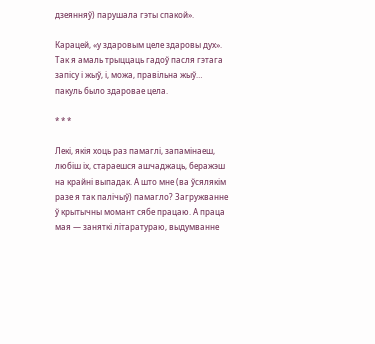дзеянняў) парушала гэты спакой».

Карацей, «у здаровым целе здаровы дух». Так я амаль трыццаць гадоў пасля гэтага запісу і жыў, і, можа, правільна жыў… пакуль было здаровае цела.

* * *

Лекі, якія хоць раз памаглі, запамінаеш, любіш іх, стараешся ашчаджаць, беражэш на крайні выпадак. А што мне (ва ўсялякім разе я так палічыў) памагло? Загружванне ў крытычны момант сябе працаю. А праца мая — заняткі літаратураю, выдумванне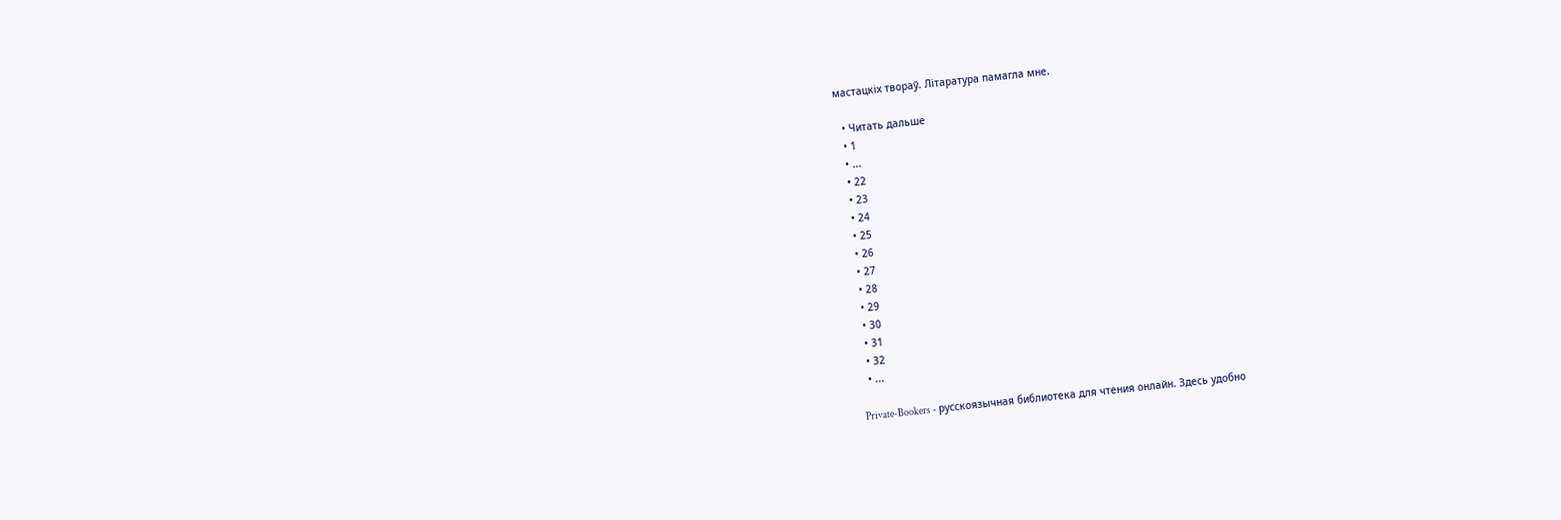мастацкіх твораў. Літаратура памагла мне.

  • Читать дальше
  • 1
  • ...
  • 22
  • 23
  • 24
  • 25
  • 26
  • 27
  • 28
  • 29
  • 30
  • 31
  • 32
  • ...

Private-Bookers - русскоязычная библиотека для чтения онлайн. Здесь удобно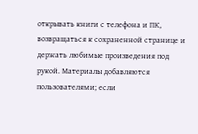открывать книги с телефона и ПК, возвращаться к сохраненной странице и держать любимые произведения под рукой. Материалы добавляются пользователями; если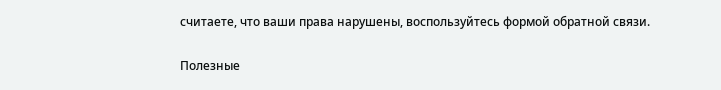считаете, что ваши права нарушены, воспользуйтесь формой обратной связи.

Полезные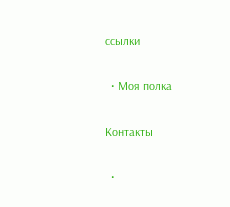ссылки

  • Моя полка

Контакты

  •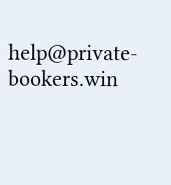help@private-bookers.win